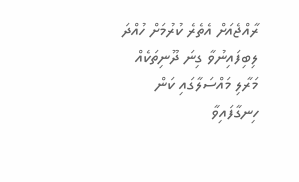ރާއްޖެއަށް އެތެރެ ކުރުމަށް ހުއްދަ ލިބިފައިނުވާ ގިނަ ދޫނިތަކެއް މަރާލި މައްސަލާގައި ކަން ހިނގާފައިވާ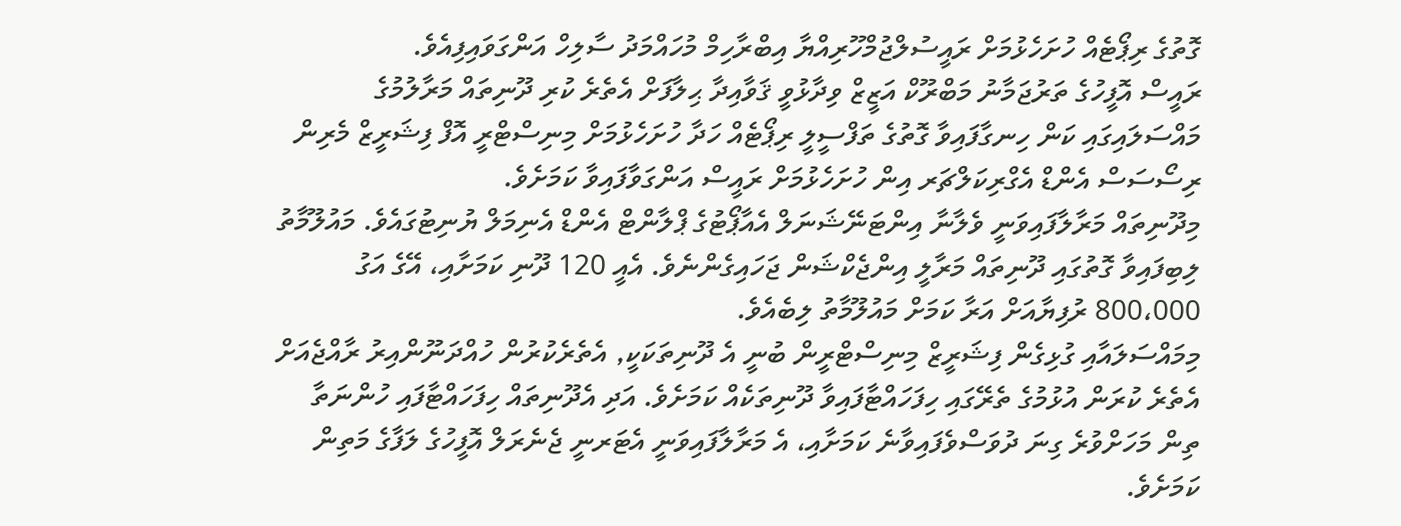ގޮތުގެ ރިޕޯޓެއް ހުށަހެޅުމަށް ރައީސުލްޖުމްހޫރިއްޔާ އިބްރާހިމް މުހައްމަދު ސާލިހް އަންގަވައިފިއެވެ.
ރައީސް އޮފީހުގެ ތަރުޖަމާނު މަބްރޫކް އަޒީޒް ވިދާޅުވީ ޤަވާއިދާ ޙިލާފަށް އެތެރެ ކުރި ދޫނިތައް މަރާލުމުގެ މައްސަލައިގައި ކަން ހިނގާފައިވާ ގޮތުގެ ތަފްސީލީ ރިޕޯޓެއް ހަދާ ހުށަހެޅުމަށް މިނިސްޓްރީ އޮފް ފިޝަރީޒް މެރިން ރިސޯސަސް އެންޑް އެގްރިކަލްޗަރ އިން ހުށަހެޅުމަށް ރައީސް އަންގަވާފައިވާ ކަމަށެވެ.
މިދޫނިތައް މަރާލާފައިވަނީ ވެލާނާ އިންޓަނޭޝަނަލް އެއާޕޯޓުގެ ޕްލާންޓް އެންޑް އެނިމަލް ޔުނިޓުގައެވެ. މައުލޫމާތު ލިބިފައިވާ ގޮތުގައި ދޫނިތައް މަރާލީ އިންޖެކްޝަން ޖަހައިގެންނެވެ. އެއީ 120 ދޫނި ކަމަށާއި، އޭގެ އަގު 800،000 ރުފިޔާއަށް އަރާ ކަމަށް މައުލޫމާތު ލިބެއެވެ.
މިމައްސަލައާއި ގުޅިގެން ފިޝަރީޒް މިނިސްޓްރީން ބުނީ އެ ދޫނިތަކަކީ, އެތެރެކުރުން ހުއްދަނޫންއިރު ރާއްޖެއަށް އެތެރެ ކުރަން އުޅުމުގެ ތެރޭގައި ހިފަހައްޓާފައިވާ ދޫނިތަކެއް ކަމަށެވެ. އަދި އެދޫނިތައް ހިފަހައްޓާފައި ހުންނަތާ ތިން މަހަށްވުރެ ގިނަ ދުވަސްވެފައިވާނެ ކަމަށާއި، އެ މަރާލާފައިވަނީ އެޓަރނީ ޖެނެރަލް އޮފީހުގެ ލަފާގެ މަތިން ކަމަށެވެ.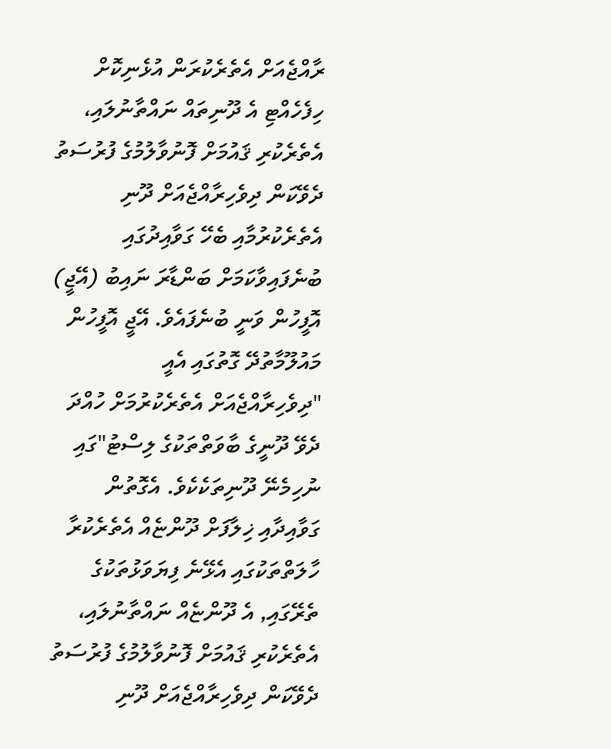ރާއްޖެއަށް އެތެރެކުރަން އުޅެނިކޮށް ހިފެހެއްޓި އެ ދޫނިތައް ނައްތާނުލައި، އެތެރެކުރި ޤައުމަށް ފޮނުވާލުމުގެ ފުރުސަތު ދެވޭކަން ދިވެހިރާއްޖެއަށް ދޫނި އެތެރެކުރުމާއި ބެހޭ ގަވާއިދުގައި ބުނެފައިވާކަމަށް ބަންޑާރަ ނައިބު (އޭޖީ) އޮފީހުން ވަނީ ބުނެފައެވެ. އޭޖީ އޮފީހުން މައުލޫމާތުދޭ ގޮތުގައި އެއީ "ދިވެހިރާއްޖެއަށް އެތެރެކުރުމަށް ހުއްދަ ދެވޭ ދޫނީގެ ބާވަތްތަކުގެ ލިސްޓު"ގައި ނުހިމެނޭ ދޫނިތަކެކެވެ. އެގޮތުން ގަވާއިދާއި ޚިލާފަށް ދޫންޏެއް އެތެރެކުރާ ހާލަތްތަކުގައި އެޅޭނެ ފިޔަވަޅުތަކުގެ ތެރޭގައި, އެ ދޫންޏެއް ނައްތާނުލައި، އެތެރެކުރި ޤައުމަށް ފޮނުވާލުމުގެ ފުރުސަތު ދެވޭކަން ދިވެހިރާއްޖެއަށް ދޫނި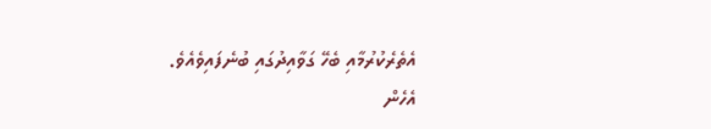އެތެރެކުރުމާއި ބެހޭ ގަވާއިދުގައި ބުނެފައިވެއެވެ.
އެހެން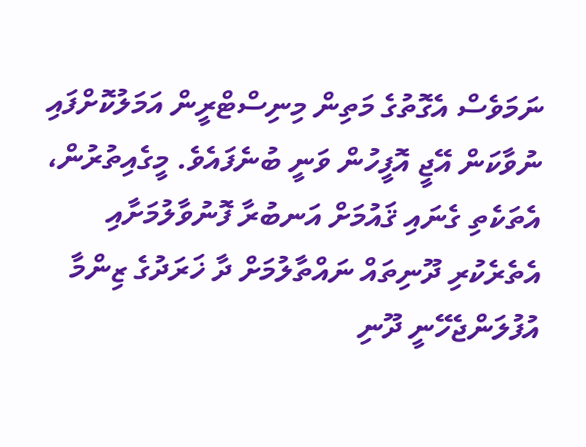ނަމަވެސް އެގޮތުގެ މަތިން މިނިސްޓްރީން އަމަލުކޮށްފައި ނުވާކަން އޭޖީ އޮފީހުން ވަނީ ބުނެފައެވެ. މީގެއިތުރުން، އެތަކެތި ގެނައި ޤައުމަށް އަނބުރާ ފޮނުވާލުމަށާއި އެތެރެކުރި ދޫނިތައް ނައްތާލުމަށް ދާ ޚަރަދުގެ ޒިންމާ އުފުލަންޖެހޭނީ ދޫނި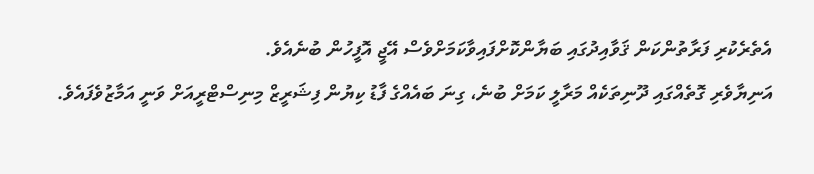އެތެރެކުރި ފަރާތުންކަން ޤަވާއިދުގައި ބަޔާންކޮށްފައިވާކަމަށްވެސް އޭޖީ އޮފީހުން ބުނެއެވެ.
އަނިޔާވެރި ގޮތެއްގައި ދޫނިތަކެއް މަރާލީ ކަމަށް ބުނެ، ގިނަ ބައެއްގެ ފާޑު ކިޔުން ފިޝަރީޒް މިނިސްޓްރީއަށް ވަނީ އަމާޒުވެފައެވެ.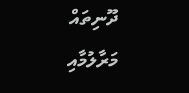ދޫނިތައް މަރާލުމާއި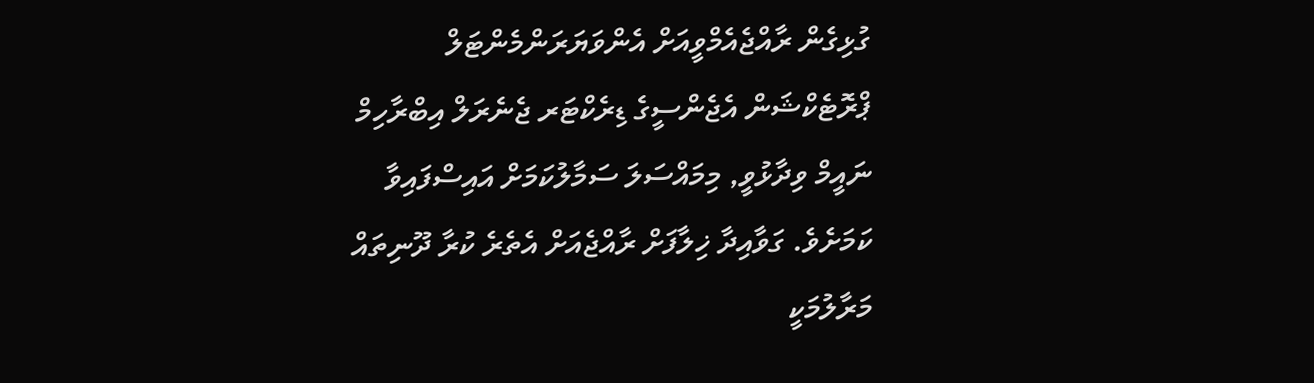ގުޅިގެން ރާއްޖެއެމްވީއަށް އެންވަޔަރަންމެންޓަލް ޕްރޮޓެކްޝަން އެޖެންސީގެ ޑިރެކްޓަރ ޖެނެރަލް އިބްރާހިމް ނައީމް ވިދާޅުވީ, މިމައްސަލަ ސަމާލުކަމަށް އައިސްފައިވާ ކަމަށެވެ. ގަވާއިދާ ޚިލާފަށް ރާއްޖެއަށް އެތެރެ ކުރާ ދޫނިތައް މަރާލުމަކީ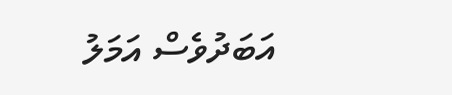އަބަދުވެސް އަމަލު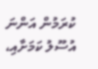ކުރަމުން އަންނަ އުސޫލު ކަމަށާއި،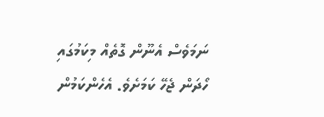ނަމަވެސް އެނޫން ގޮތެއް މިކަމުގައި ހޯދަން ޖެހޭ ކަމަށެވެ. އެހެންކަމުން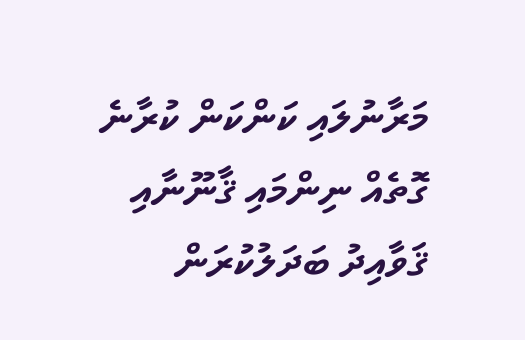މަރާނުލައި ކަންކަން ކުރާނެ ގޮތެއް ނިންމައި ޤާނޫނާއި ޤަވާއިދު ބަދަލުކުރަން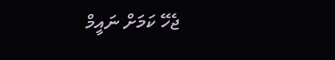ޖެހޭ ކަމަށް ނައީމް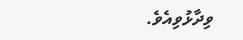ވިދާޅުވިއެވެ.